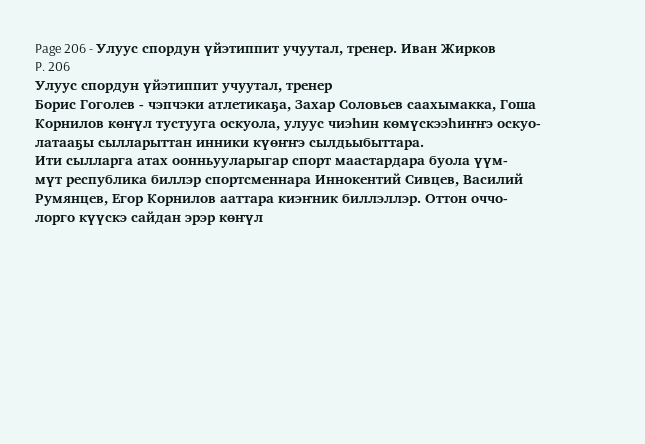Page 206 - Улуус спордун үйэтиппит учуутал, тренер. Иван Жирков
P. 206
Улуус спордун үйэтиппит учуутал, тренер
Борис Гоголев - чэпчэки атлетикаҕа, Захар Соловьев саахымакка, Гоша
Корнилов көҥүл тустууга оскуола, улуус чиэһин көмүскээһиҥҥэ оскуо-
латааҕы сылларыттан инники күөҥҥэ сылдьыбыттара.
Ити сылларга атах оонньууларыгар спорт маастардара буола үүм-
мүт республика биллэр спортсменнара Иннокентий Сивцев, Василий
Румянцев, Егор Корнилов ааттара киэҥник биллэллэр. Оттон оччо-
лорго күүскэ сайдан эрэр көҥүл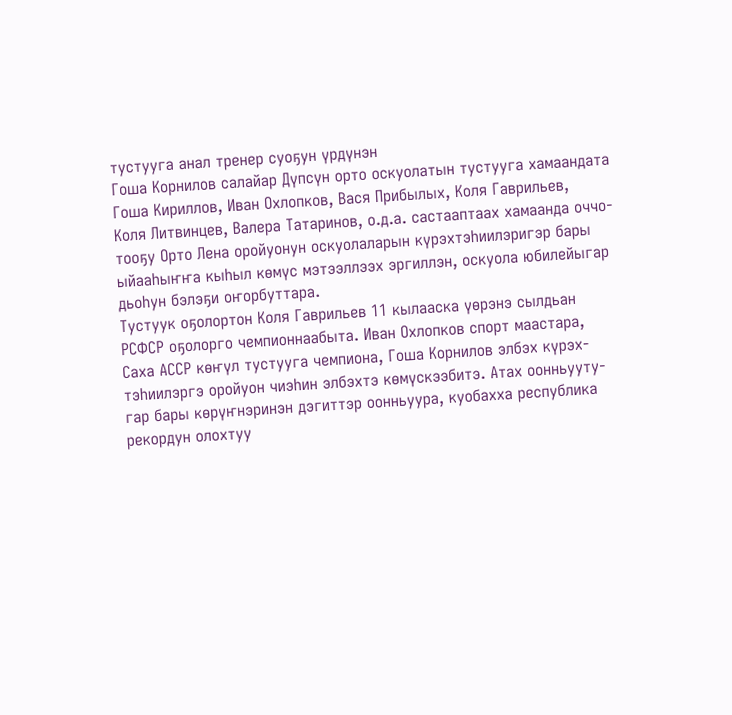тустууга анал тренер суоҕун үрдүнэн
Гоша Корнилов салайар Дүпсүн орто оскуолатын тустууга хамаандата
Гоша Кириллов, Иван Охлопков, Вася Прибылых, Коля Гаврильев,
Коля Литвинцев, Валера Татаринов, о.д.а. састааптаах хамаанда оччо-
тооҕу Орто Лена оройуонун оскуолаларын күрэхтэһиилэригэр бары
ыйааһыҥҥа кыһыл көмүс мэтээллээх эргиллэн, оскуола юбилейыгар
дьоһун бэлэҕи оҥорбуттара.
Тустуук оҕолортон Коля Гаврильев 11 кылааска үөрэнэ сылдьан
РСФСР оҕолорго чемпионнаабыта. Иван Охлопков спорт маастара,
Саха АССР көҥүл тустууга чемпиона, Гоша Корнилов элбэх күрэх-
тэһиилэргэ оройуон чиэһин элбэхтэ көмүскээбитэ. Атах оонньууту-
гар бары көрүҥнэринэн дэгиттэр оонньуура, куобахха республика
рекордун олохтуу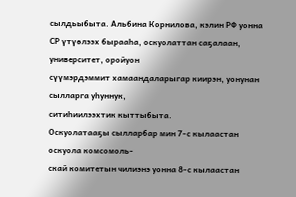сылдьыбыта. Альбина Корнилова, кэлин РФ уонна
СР үтүөлээх бырааһа, оскуолаттан саҕалаан, университет, оройуон
сүүмэрдэммит хамаандаларыгар киирэн, уонунан сылларга уһуннук,
ситиһиилээхтик кыттыбыта.
Оскуолатааҕы сылларбар мин 7-с кылаастан оскуола комсомоль-
скай комитетын чилиэнэ уонна 8-с кылаастан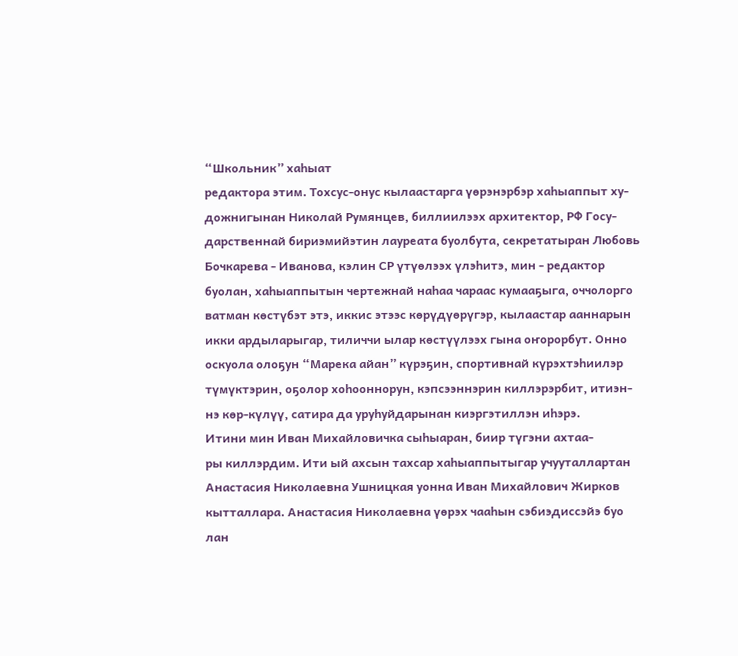“Школьник” хаһыат
редактора этим. Тохсус-онус кылаастарга үөрэнэрбэр хаһыаппыт ху-
дожнигынан Николай Румянцев, биллиилээх архитектор, РФ Госу-
дарственнай бириэмийэтин лауреата буолбута, секретатыран Любовь
Бочкарева - Иванова, кэлин СР үтүөлээх үлэһитэ, мин - редактор
буолан, хаһыаппытын чертежнай наһаа чараас кумааҕыга, оччолорго
ватман көстүбэт этэ, иккис этээс көрүдүөрүгэр, кылаастар ааннарын
икки ардыларыгар, тиличчи ылар көстүүлээх гына оҥорорбут. Онно
оскуола олоҕун “Марека айан” күрэҕин, спортивнай күрэхтэһиилэр
түмүктэрин, оҕолор хоһооннорун, кэпсээннэрин киллэрэрбит, итиэн-
нэ көр-күлүү, сатира да уруһуйдарынан киэргэтиллэн иһэрэ.
Итини мин Иван Михайловичка сыһыаран, биир түгэни ахтаа-
ры киллэрдим. Ити ый ахсын тахсар хаһыаппытыгар учууталлартан
Анастасия Николаевна Ушницкая уонна Иван Михайлович Жирков
кытталлара. Анастасия Николаевна үөрэх чааһын сэбиэдиссэйэ буо
лан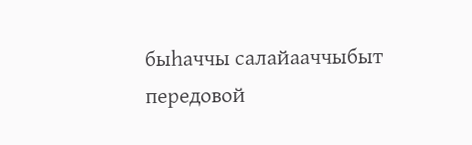быһаччы салайааччыбыт передовой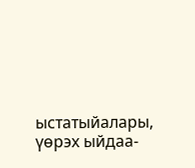ыстатыйалары, үөрэх ыйдаа-